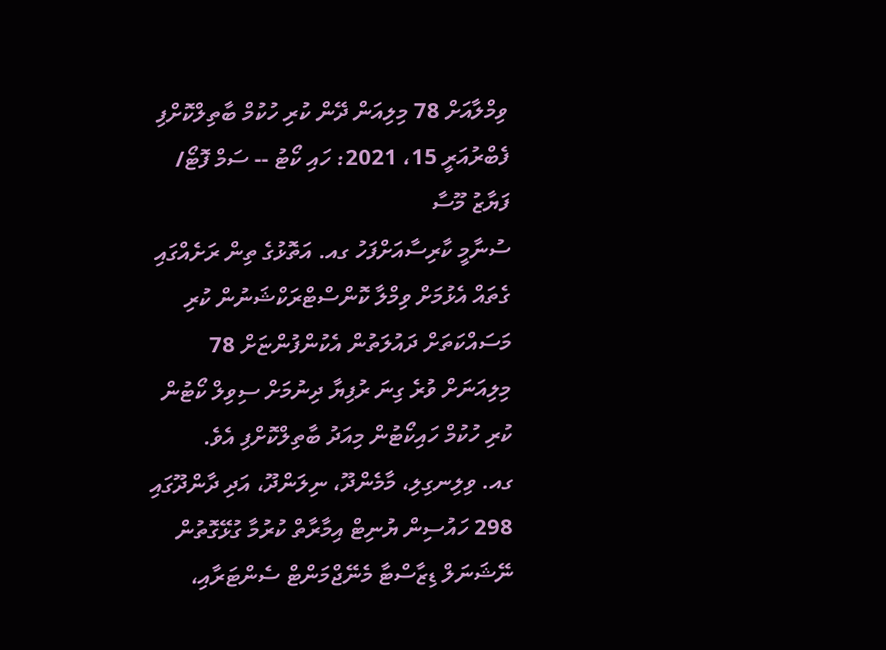ވިމްލާއަށް 78 މިލިއަން ދޭން ކުރި ހުކުމް ބާތިލްކޮށްފި
ފެބްރުއަރީ 15، 2021: ހައި ކޯޓު -- ސަމް ފޮޓޯ/ ފަޔާޒު މޫސާ
ސުނާމީ ކާރިސާއަށްފަހު ގއ. އަތޮޅުގެ ތިން ރަށެއްގައި ގެތައް އެޅުމަށް ވިމްލާ ކޮންސްޓްރަކްޝަނުން ކުރި މަސައްކަތަށް ދައުލަތުން އެކުންފުންޏަށް 78 މިލިއަނަށް ވުރެ ގިނަ ރުފިޔާ ދިނުމަށް ސިވިލް ކޯޓުން ކުރި ހުކުމް ހައިކޯޓުން މިއަދު ބާތިލްކޮށްފި އެވެ.
ގއ. ވިލިނގިލި، މާމެންދޫ، ނިލަންދޫ، އަދި ދާންދޫގައި 298 ހައުސިން ޔުނިޓް އިމާރާތް ކުރުމާ ގުޅޭގޮތުން ނޭޝަނަލް ޑިޒާސްޓާ މެނޭޖްމަންޓް ސެންޓަރާއި،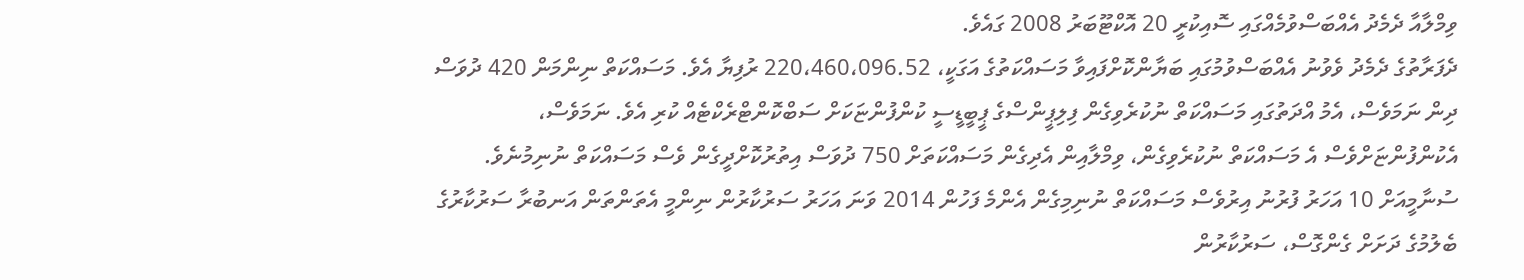ވިމްލާއާ ދެމެދު އެއްބަސްވުމެއްގައި ސޮއިކުރީ 20 އޮކްޓޫބަރު 2008 ގައެވެ.
ދެފަރާތުގެ ދެމެދު ވެވުނު އެއްބަސްވުމުގައި ބަޔާންކޮށްފައިވާ މަސައްކަތުގެ އަގަކީ، 220،460،096.52 ރުފިޔާ އެވެ. މަސައްކަތް ނިންމަން 420 ދުވަސް ދިން ނަމަވެސް، އެމު އްދަތުގައި މަސައްކަތް ނުކުރެވިގެން ފިލިޕީންސްގެ ޕީބީޑީސީ ކުންފުންޏަކަށް ސަބްކޮންޓްރެކްޓެއް ކުރި އެވެ. ނަމަވެސް، އެކުންފުންޏަށްވެސް އެ މަސައްކަތް ނުކުރެވިގެން، ވިމްލާއިން އެދިގެން މަސައްކަތަށް 750 ދުވަސް އިތުރުކޮށްދީގެން ވެސް މަސައްކަތް ނުނިމުނެވެ. ސުނާމީއަށް 10 އަހަރު ފުރުނު އިރުވެސް މަސައްކަތް ނުނިމިގެން އެންމެ ފަހުން 2014 ވަނަ އަހަރު ސަރުކާރުން ނިންމީ އެތަންތަން އަނބުރާ ސަރުކާރުގެ ބެލުމުގެ ދަށަށް ގެންގޮސް، ސަރުކާރުން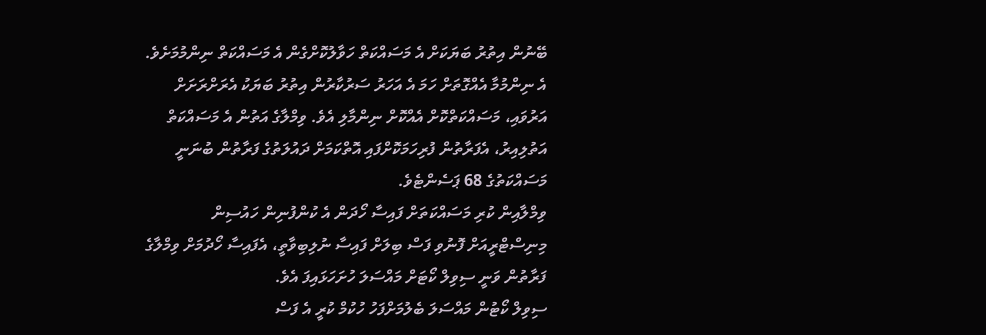ބޭނުން އިތުރު ބަޔަކަށް އެ މަސައްކަތް ހަވާލުކޮށްގެން އެ މަސައްކަތް ނިންމުމަށެވެ.
އެ ނިންމުމާ އެއްގޮތަށް ހަމަ އެ އަހަރު ސަރުކާރުން އިތުރު ބަޔަކު އެރަށްރަށަށް އަރުވައި، މަސައްކަތްކޮށް އެއްކޮށް ނިންމާލި އެވެ. ވިމްލާގެ އަތުން އެ މަސައްކަތް އަތުލިއިރު، އެފަރާތުން ފުރިހަމަކޮށްފައި އޮތްކަމަށް ދައުލަތުގެ ފަރާތުން ބުނަނީ މަސައްކަތުގެ 68 ޕަސެންޓެވެ.
ވިމްލާއިން ކުރި މަސައްކަތަށް ފައިސާ ހޯދަން އެ ކުންފުނިން ހައުސިން މިނިސްޓްރީއަށް ފޮނުވި ފަސް ބިލަށް ފައިސާ ނުލިބިވާތީ، އެފައިސާ ހޯދުމަށް ވިމްލާގެ ފަރާތުން ވަނީ ސިވިލް ކޯޓަށް މައްސަލަ ހުށަހަޅައިފަ އެވެ.
ސިވިލް ކޯޓުން މައްސަލަ ބެލުމަށްފަހު ހުކުމް ކުރީ އެ ފަސް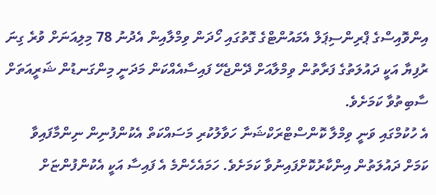އިންވޮއިސްގެ ޕްރިންސިޕަލް އެމައުންޓްގެ ގޮތުގައި ހޯދަން ވިމްލާއިން އެދުނު 78 މިލިއަނަށް ވުރެ ގިނަ ރުފިޔާ އަކީ ދައުލަތުގެ ފަރާތުން ވިމްލާއަށް ދޭންޖެހޭ ފައިސާއެއްކަން މަދަނީ މިންގަނޑުން ޝަރީއަތަށް ސާބިތުވާ ކަމަށެވެ.
އެ ހުކުމްގައި ވަނީ ވިމްލާ ކޮންސްޓްރަކްޝަނާ ހަވާލުކުރި މަސައްކަތް އެކުންފުނިން ނިންމާފައިވާ ކަމަށް ދައުލަތުން އިންކާރުކޮށްފައިނުވާ ކަމަށެވެ. ހަމައެހެންމެ އެ ފައިސާ އަކީ އެކުންފުންޏަށް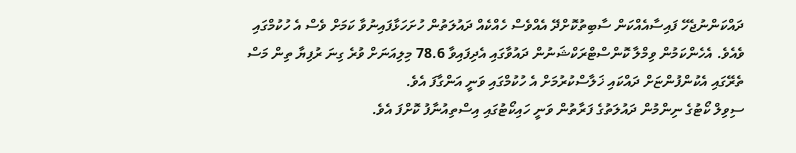ދައްކަންނުޖެހޭ ފައިސާއެއްކަން ސާބިތުކޮށްދޭ އެއްވެސް ހެއްކެއް ދައުލަތުން ހުށަހަޅާފައިނުވާ ކަމަށް ވެސް އެ ހުކުމްގައި ވެއެވެ. އެހެންކަމުން ވިމްލާ ކޮންސްޓްރަކްޝަނުން ދައުވާގައި އެދިފައިވާ 78.6 މިލިއަނަށް ވުރެ ގިނަ ރުފިޔާ ތިން މަސް ތެރޭގައި އެކުންފުންޏަށް ދައްކައި ޚަލާސްކުރުމަށް އެ ހުކުމްގައި ވަނީ އަންގާފަ އެވެ.
ސިވިލް ކޯޓުގެ ނިންމުން ދައުލަތުގެ ފަރާތުން ވަނީ ހައިކޯޓުގައި އިސްތިއުނާފު ކޮށްފަ އެވެ.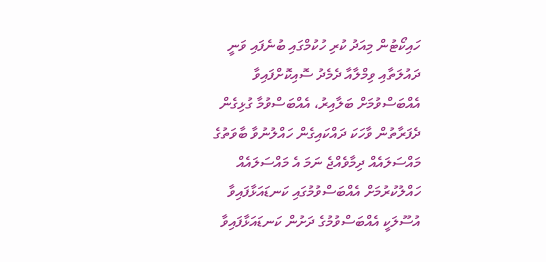ހައިކޯޓުން މިއަދު ކުރި ހުކުމްގައި ބުނެފައި ވަނީ ދައުލަތާއި ވިމްލާއާ ދެމެދު ސޮއިކޮށްފައިވާ އެއްބަސްވުމަށް ބަލާއިރު، އެއްބަސްވުމާ ގުޅިގެން ދެފަރާތުން ވާހަކަ ދައްކައިގެން ހައްލުނުވާ ބާވަތުގެ މައްސަލައެއް ދިމާވެއްޖެ ނަމަ އެ މައްސަލައެއް ހައްލުކުރުމަށް އެއްބަސްވުމުގައި ކަނޑައަޅާފައިވާ އުސޫލަކީ އެއްބަސްވުމުގެ ދަށުން ކަނޑައަޅާފައިވާ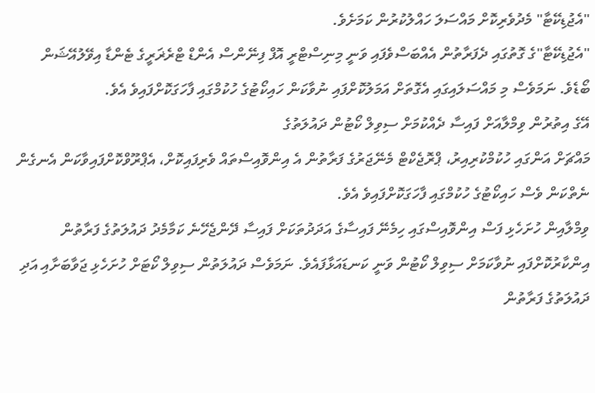"އެޖުޑިކޭޓާ" މެދުވެރިކޮށް މައްސަލަ ހައްލުކުރުން ކަމަށެވެ.
"އެޖުޑިކޭޓާ"ގެ ގޮތުގައި ދެފަރާތުން އެއްބަސްވެފައި ވަނީ މިނިސްޓްރީ އޮފް ފިނޭންސް އެންޑް ޓްރެޜަރީގެ ޓެންޑާ އިވޭލުއޭޝަން ބޯޑެވެ. ނަމަވެސް މި މައްސަލައިގައި އެގޮތަށް އަމަލުކޮށްފައި ނުވާކަން ހައިކޯޓުގެ ހުކުމްގައި ފާހަގަކޮށްފައިވެ އެވެ.
އޭގެ އިތުރުން ވިމްލާއަށް ފައިސާ ދެއްކުމަށް ސިވިލް ކޯޓުން ދައުލަތުގެ
މައްޗަށް އަންގައި ހުކުމްކުރިއިރު، ޕްރޮޖެކްޓް މެނޭޖަރުގެ ފަރާތުން އެ އިންވޮއިސްތައް ވެރިފައިކޮށް، އެޕްރޫވްކޮށްފައިވާކަން އެނގެން ނެތްކަން ވެސް ހައިކޯޓުގެ ހުކުމްގައި ފާހަގަކޮށްފައިވެ އެވެ.
ވިމްލާއިން ހުށަހެޅި ފަސް އިންވޮއިސްގައި ހިމެނޭ ފައިސާގެ އަދަދުތަކަށް ފައިސާ ދޭންޖެހޭނެ ކަމާމެދު ދައުލަތުގެ ފަރާތުން އިންކާރުކޮށްފައި ނުވާކަމަށް ސިވިލް ކޯޓުން ވަނީ ކަނޑައަޅާފައެވެ. ނަމަވެސް ދައުލަތުން ސިވިލް ކޯޓަށް ހުށަހެޅި ޖަވާބަށާއި އަދި ދައުލަތުގެ ފަރާތުން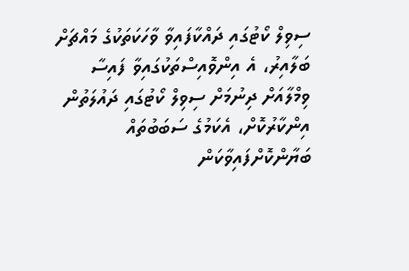ސިވިލް ކޯޓުގައި ދައްކާފައިވާ ވާހަކަތަކުގެ މައްޗަށް ބަލާއިރު، އެ އިންވޮއިސްތަކުގައިވާ ފައިސާ ވިމްލާއަށް ދިނުމަށް ސިވިލް ކޯޓުގައި ދައުލަތުން އިންކާރުކޮށް، އެކަމުގެ ސަބަބުތައް ބަޔާންކޮށްފައިވާކަން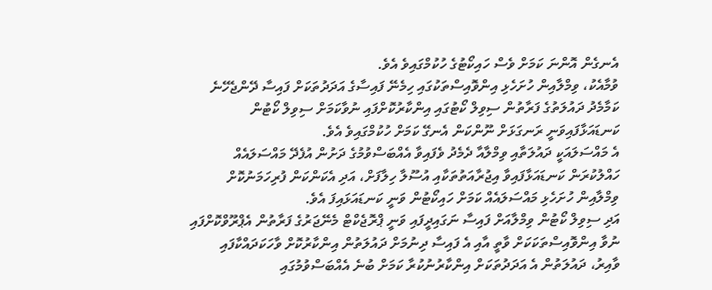އެނގެން އޮންނަ ކަމަށް ވެސް ހައިކޯޓުގެ ހުކުމްގައިވެ އެވެ.
ވުމާއެކު، ވިމްލާއިން ހުށަހެޅި އިންވޮއިސްތަކުގައި ހިމެނޭ ފައިސާގެ އަދަދުތަކަށް ފައިސާ ދޭންޖެހޭނެ ކަމާމެދު ދައުލަތުގެ ފަރާތުން ސިވިލް ކޯޓުގައި އިންކާރުކޮށްފައި ނުވާކަމަށް ސިވިލް ކޯޓުން ކަނޑައަޅާފައިވަނީ ރަނގަޅަށް ނޫންކަން އެނގޭ ކަމަށް ހުކުމްގައިވެ އެވެ.
އެ މައްސަލައަކީ ދައުލަތާއި ވިމްލާއާ ދެމެދު ވެފައިވާ އެއްބަސްވުމުގެ ދަށުން އުފެދޭ މައްސަލައެއް ހައްލުކުރަން ކަނޑައަޅާފައިވާ އިޖުރާއަތުތަކާއި އުސޫލާ ހިލާފަށް، އަދި އެކަންކަން ފުރިހަމަނުކޮށް ވިމްލާއިން ހުށަހެޅި މައްސަލައެއް ކަމަށް ހައިކޯޓުން ވަނީ ކަނޑައަޅައިފަ އެވެ.
އަދި ސިވިލް ކޯޓުން ވިމްލާއަށް ފައިސާ ނަގައިދީފައި ވަނީ ޕްރޮޖެކްޓް މެނޭޖަރުގެ ފަރާތުން އެޕްރޫވްކޮށްފައި ނުވާ އިންވޮއިސްތަކަކަށް ވާތީ އާއި އެ ފައިސާ ދިނުމަށް ދައުލަތުން އިންކާރުކޮށް ވާހަކަދައްކާފައި ވާއިރު، ދައުލަތުން އެ އަދަދުތަކަށް އިންކާރުނުކުރާ ކަމަށް ބުނެ އެއްބަސްވުމުގައި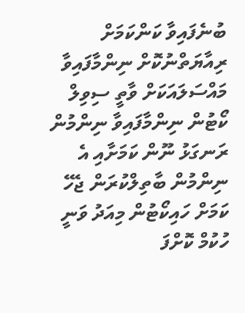ބުނެފައިވާ ކަންކަމަށް ރިއާޔަތްނުކޮށް ނިންމާފައިވާ މައްސަލައަކަށް ވާތީ ސިވިލް ކޯޓުން ނިންމާފައިވާ ނިންމުން ރަނގަޅު ނޫން ކަމަށާއި އެ ނިންމުން ބާތިލްކުރަން ޖެހޭ ކަމަށް ހައިކޯޓުން މިއަދު ވަނީ ހުކުމް ކޮށްފަ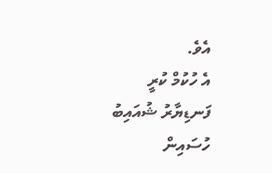އެވެ.
އެ ހުކުމް ކުރީ ފަނޑިޔާރު ޝުއައިބު ހުސައިން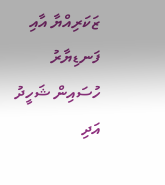ޒަކަރިއްޔާ އާއި ފަނޑިޔާރު ހުސައިން ޝަހީދު އަދި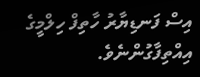އިސް ފަނޑިޔާރު ހާތިފް ހިލްމީގެ އިއްތިފާގުންނެވެ.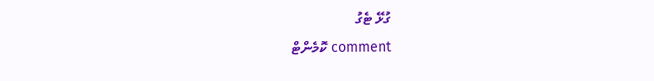ގުޅޭ ޓެގު
comment ކޮމެންޓް